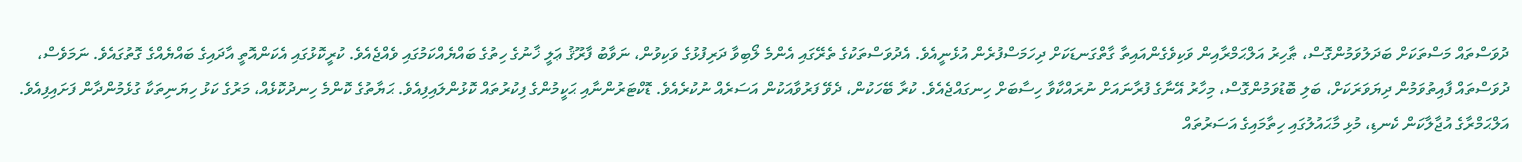ދުވަސްތައް މަސްތަކަށް ބަދަލުވަމުންގޮސް، ޠާހިރު އަލްޙަމްރާއިން ވަކިވެގެންއައިތާ ގާތްގަނޑަކަށް ދިހަމަސްފުރެން އުޅެނީއެވެ. އެދުވަސްތަކުގެ ތެރޭގައި އެންމެ ލޯބިވާ ދަރިފުޅުގެ ވަކިވުން، ނަވާބު ފާރޫޤު ޢަލީ ޚާނުގެ ހިތުގެ ބައްޔެއްކަމުގައި ވެއްޖެއެވެ. ކުރީކޮޅުގައި އެކަންއޮތީ އާދައިގެ ބައްޔެއްގެ ގޮތުގައެވެ. ނަމަވެސް، ދުވަސްތައް ފާއިތުވަމުން ދިޔަވަރަކަށް، ބަލި ބޮޑުވަމުންގޮސް، މިހާރު އޭނާގެ ފުރާނައަށް ނުރައްކާވާ ހިސާބަށް ހިނގައްޖެއެވެ. ކުރާ ބޭހަކުން، ދެވޭ ފަރުވާއަކުން އަސަރެއް ނުކުރެއެވެ. ޑޮކްޓަރުންނާއި ޙަކީމުންގެ ފިކުރުތައް ކޮޅުންލައިފިއެވެ. ޙަޔާތުގެ ކޮންމެ ހިނދުކޮޅެއް، މަރުގެ ކަޅު ހިޔަނިތަކާ ގުޅެމުންދާން ފަށައިފިއެވެ. އަލްޙަމްރާގެ އުޖާލާކަން ކެނޑި، މުޅި މާޙައުލުގައި ހިތާމައިގެ އަސަރުތައް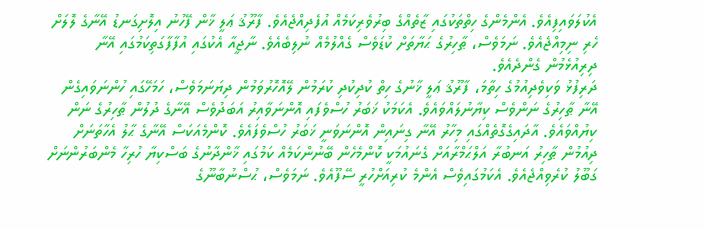އެކުލަވައިފިއެވެ. އެންމެންގެ ހިތްތަކުގައި ޒާތެއްގެ ބިރުވެރިކަމެއް އުފެދިއްޖެއެވެ. ފާރޫޤު ޢަލީ ޚާން ފޭހުނު އިލޮށިގަނޑު އޭނާގެ ލޮލަށް ހެރި ނިމިއްޖެއެވެ. ނަމަވެސް، ޠާހިރުގެ ޙަޔާތަށް ކުޑަވެސް ގެއްލުމެއް ނުލިބެއެވެ. ނާޖީއާ އެކުގައި އުފާފާގަތިކަމުގައި އޭނާ ދިރިއުޅެމުން ގެންދެއެވެ.
ދަރިފުޅު ވަކިވެދިއުމުގެ ހިތާމަ، ފާރޫޤު ޢަލީ ޚާނުގެ ހިތް ކުދިކުދި ކުރަމުން ލޭއޮހޮރުވަމުން ދިޔަނަމަވެސް، ހަމަހޭގައި ހުންނަވައިގެން އޭނާ ޠާހިރުގެ ނަންވެސް ކިޔާނުލައްވައެވެ. އެކަމަކު ޚަބަރު ހުސްވެފައި އޮންނަވާއިރު އަބަދުވެސް އޭނާގެ ދުލުން ޠާހިރުގެ ނަން ކިޔުއްވައެވެ. އާދައިގެގޮތެއްގައި މިހާރު އޭނާ ގިނައިން އޮންނަވަނީ ޚަބަރު ހުސްވެފައެވެ. ކޮންމެއަކަސް އޭނާގެ ޙާލު އެހާތަނަށް ދިއުމުން ޠާހިރު އަނބުރާ އަލްޙަމްރާއަށް ގެނައުމަކީ ކޮންމެހެން ބޭނުންކަމެއް ކަމުގައި ޚާންދާނުގެ ބަސްކިޔާ ހުރިހާ މެންބަރުންނަށް ގަބޫލު ކުރެވިއްޖެއެވެ. އެކަމުގައިވެސް އެންމެ ކުރިއަށްހުރީ ސޭފޫއެވެ. ނަމަވެސް، ޙުސްނުބާނޫގެ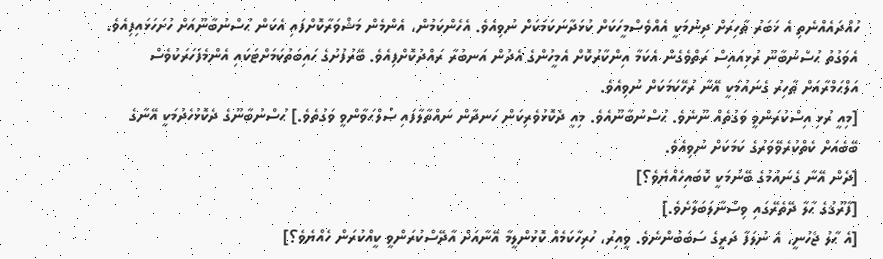ހުއްދައެއްނެތި އެ ޚަބަރު ޠާހިރަށް ދިނުމަކީ އެއްވެސްމީހަކަށް ކުޅަދާނަކަމަކަށް ނުވިއެވެ. އެހެންކަމުން، އެންމެން މަޝްވަރާކޮށްފައި އެކަން ޙުސްނުބާނޫއަށް ހުށަހަޅައިފިއެވެ. އެވަގުތު ޙުސްނުބާނޫ ރުޅިއައިސް ރަތްވެގެން އެކަމާ އިންކާރުކޮށް އެމީހުންގެ އެދުން އަނބުރާ ރައްދުކޮށްފިއެވެ. ބޭރުފުށުގެ ހައިބަތުކަމަށްޓަކައި އެންމެފަހަރަކުވެސް އަލްޙަމްރާއަށް ޠާހިރު ގެނައުމަކީ އޭނާ ރުހޭކަމަކަށް ނުވިއެވެ.
[މިއީ ރުޅި އިސްކުރަންވީ ވަގުތެއް ނޫނެވެ. ޙުސްނުބާނޫއެވެ. މިއީ ދެކޮޅުވެރިކަން ހަނދާން ނައްތާލާފައި ޞުލްޙަވާންވީ ވަގުތެވެ.] ޙުސްނުބާނޫގެ ދެކޮޅުހެދުމަކީ އޭނާގެ ބޭބެއަށް ކެތްކުރެވޭވަރުގެ ކަމަކަށް ނުވިއެވެ.
[ދެން އޭނާ ގެނައުމުގެ ބޭނުމަކީ ކޮބައިހެއްޔެވެ؟]
[ފާރޫޤުގެ ޙާލާ ދޭތެރޭގައި ވިސްނާލަބަލާށެވެ.]
[އެ ޙާލު ޖެހުނީ، އެ ނުލަފާ ދަރީގެ ސަބަބުންނެވެ. ވީއިރު، ހުރިހާކަމެއް ކޮޅުންލީމާ އޭނާއަށް އާދޭސްކުރަންވީ ކީއްކުރަން ހެއްޔެވެ؟]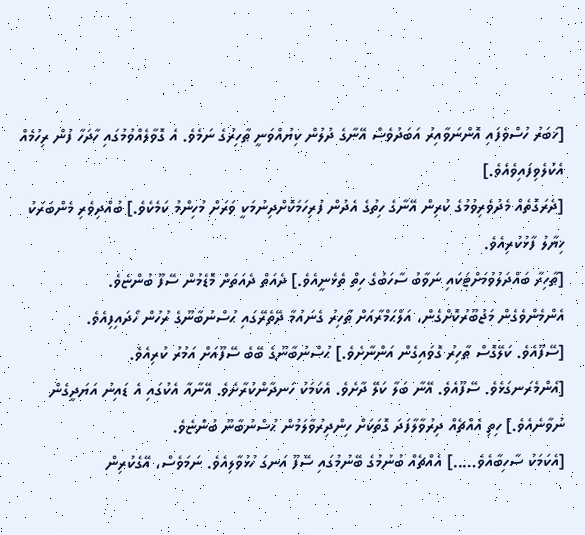[ޚަބަރު ހުސްވެފައި އޮންނަވާއިރު އަބަދުވެސް އޭނާގެ ދުލުން ކިޔުއްވަނީ ޠާހިރުގެ ނަމެވެ. އެ ގޮވާލެއްވުމުގައި ހާދަހާ ފުން ރިހުމެއް އެކުލެވިފައިވެއެވެ.]
[ދެރަގޮތެއް މެދުވެރިވުމުގެ ކުރިން އޭނާގެ ހިތުގެ އެދުން ފުރިހަމަކޮށްދިނުމަކީ ވަރަށް މުހިންމު ކަމެކެވެ.] ބުއްދިވެރި މެންބަރަކު ޚިޔާލު ފާޅުކުރިއެވެ.
[ޠާހިރާ ބައްދަލުވުމަށްޓަކައި ނަވާބު ސާހަބުގެ ހިތް ތެޅެނީއެވެ.] ދެއަތް ދެއަތަށް މޮޑެމުން ސޭފޫ ބުންޏެވެ.
އެންމެންވެގެން މަޖުބޫރުކޮށްގެން، އަލްޙަމްރާއަށް ޠާހިރު ގެނައުމާ ދޭތެރޭގައި ޙުސްނުބާނޫގެ ރުހުން ހޯދައިފިއެވެ.
[ސޭފޫއެވެ. ކަލޭގޮސް ޠާހިރު ގޮވައިގެން އަންނާށެވެ.] ޙުސްނުބާނޫގެ ބޭބެ ސޭފޫއަށް އަމުރު ކުރިއެވެ.
[އެންމެރަނގަޅެވެ. ސޭފޫއެވެ. އޭނާ ބަލާ ކަލޭ ދާށެވެ. އެކަމަކު ހަނދާންކުރާށެވެ. އޭނާއާ އެކުގައި އެ ޑައިނު އަޔަދީގެން ނުވާނެއެވެ.] ހިތި އެއްޗެއް ދިރުވާލާފަދަ ގޮތަކަށް ހިންދިރުވާލަމުން ޙުސްނުބާނޫ ބުންޏެވެ.
[އެކަމަކު ސާހިބާއެވެ…..] އެއްޗެއް ބުނުމުގެ ބޭނުމުގައި ސޭފޫ އަނގަ ހުޅުވާލިއެވެ. ނަމަވެސް، އޭގެކުރިން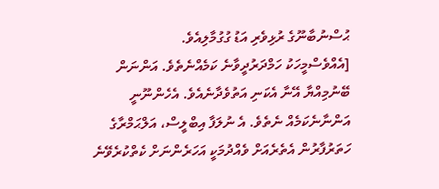ޙުސްނުބާނޫގެ ރުޅިވެރި އަޑު ގުގުމާލިއެވެ.
[އެއްވެސްމީހަކު ހަމްދަރުދީވާނެ ކަމެއްނެތެވެ. އަންނަން ބޭނުމިއްޔާ އޭނާ އެކަނި އަތުވެދާނެއެވެ. އެހެންނޫނީ އަންނާނެކަމެއް ނެތެވެ. އެ ނުލަފާ އިބްލީސް، އަލްޙަމްރާގެ ހަތަރުފާރުން އެތެރެއަށް ވެއްދުމަކީ އަހަރެންނަށް ކެތްކުރެވޭނެ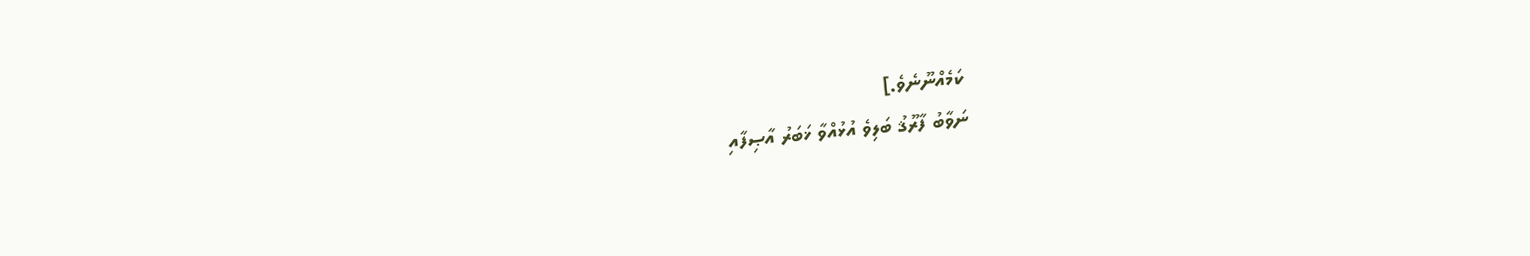ކަމެއްނޫނެވެ.]
ނަވާބު ފާރޫޤު ބަލިވެ އުޅުއްވާ ޚަބަރު އާޞިފާއި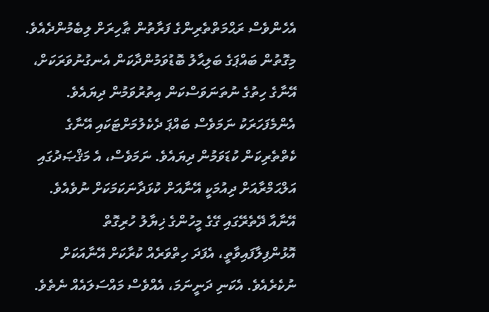އެހެންވެސް ރަޙްމަތްތެރިންގެ ފަރާތުން ޠާހިރަށް ލިބެމުންދެއެވެ. މިގޮތުން ބައްޕަގެ ބަލިޙާލު ބޮޑުވަމުންދާކަން އެނގުނުވަރަކަށް، އޭނާގެ ހިތުގެ ނުތަނަވަސްކަން އިތުރުވަމުން ދިޔައެވެ. އެންމެފަހަރަކު ނަމަވެސް ބައްޕަ ދެކެލުމަށްޓަކައި އޭނާގެ ކެތްތެރިކަން ކުޑަވަމުން ދިޔައެވެ. ނަމަވެސް، އެ މަޤްޞަދުގައި އަލްޙަމްރާއަށް ދިއުމަކީ އޭނާއަށް ކުޅަދާނަކަމަކަށް ނުވެއެވެ. އޭނާއާ ދޭތެރޭގައި ގޭގެ މީހުންގެ ޚިޔާލު ހުރިގޮތް އޮޅުންފިލާފައިވާތީ، އެފަދަ ހިތްވަރެއް ކުރާކަށް އޭނާއަކަށް ނުކެރެއެވެ. އެކަނި ދަނީނަމަ، އެއްވެސް މައްސަލައެއް ނެތެވެ.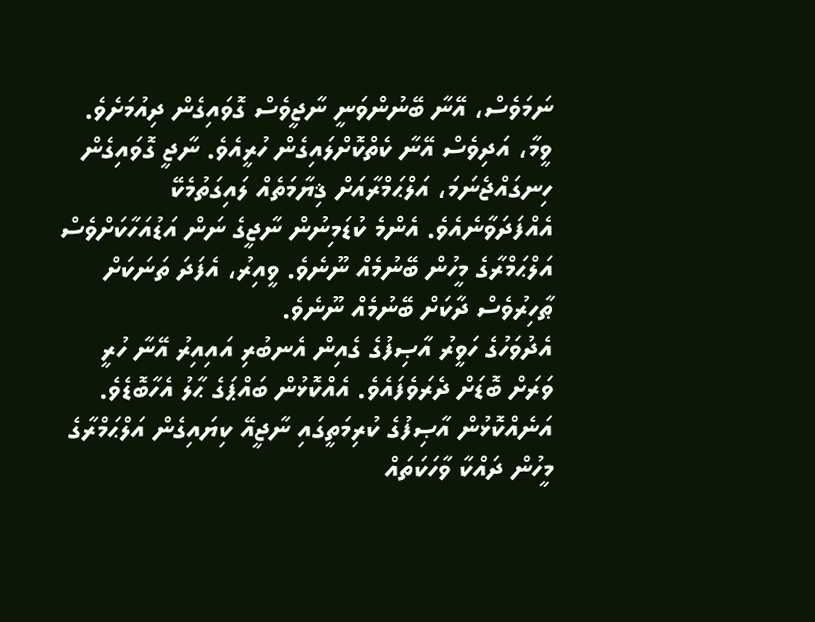ނަމަވެސް، އޭނާ ބޭނުންވަނީ ނާޖީވެސް ގޮވައިގެން ދިއުމަށެވެ. ވީމާ، އަދިވެސް އޭނާ ކެތްކޮށްލައިގެން ހުރީއެވެ. ނާޖީ ގޮވައިގެން ހިނގައްޖެނަމަ، އަލްޙަމްރާއަށް ޤިޔާމަތެއް ލައިގަތުމެކޭ އެއްފަދަވާނެއެވެ. އެންމެ ކުޑަމިނުން ނާޖީގެ ނަން އަޑުއަހާކަށްވެސް އަލްޙަމްރާގެ މީހުން ބޭނުމެއް ނޫނެވެ. ވީއިރު، އެފަދަ ތަނަކަށް ޠާހިރުވެސް ދާކަށް ބޭނުމެއް ނޫނެވެ.
އެދުވަހުގެ ހަވީރު އާޞިފުގެ ގެއިން އެނބުރި އައިއިރު އޭނާ ހުރީ ވަރަށް ބޮޑަށް ދެރަވެފައެވެ. އެއްކޮޅުން ބައްޕަގެ ޙާލު އެހާބޮޑެވެ. އަނެއްކޮޅުން އާޞިފުގެ ކުރިމަތީގައި ނާޖީއޭ ކިޔައިގެން އަލްޙަމްރާގެ މީހުން ދައްކާ ވާހަކަތައް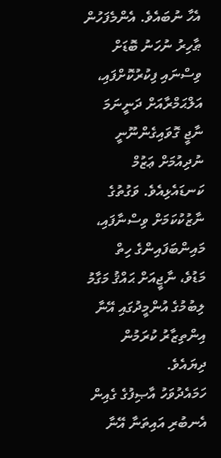އެހާ ނުބައެވެ. އެންމެފަހުން ޠާހިރު ނުހަނު ބޮޑަށް ވިސްނައި ފިކުރުކޮށްފައި، އަލްޙަމްރާއަށް ދަނީނަމަ ނާޖީ ގޮވައިގެންނޫނީ ނުދިއުމަށް ޢަޒުމް ކަނޑައެޅިއެވެ. ވަގުތުގެ ނާޒުކުކަމަށް ވިސްނާފައި، މައިންބަފައިންގެ ހިތް މަޑުވެ، ނާޖީއަށް ޙައްޤު މަގާމު ލިބުމުގެ އުންމީދުގައި އޭނާ އިންތިޒާރު ކުރަމުން ދިޔައެވެ.
ހަމައެދުވަހު އާޞިފުގެ ގެއިން އެނބުރި އައިތަނާ އޭނާ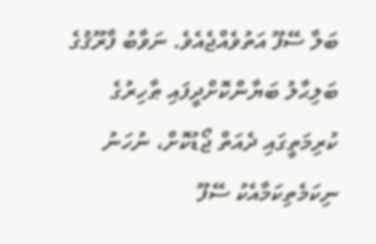ބަލާ ސޭފޫ އަތުވެއްޖެއެވެ. ނަވާބު ފާރޫޤުގެ ބަލިޙާލު ބަޔާންކޮށްދީފައި ޠާހިރުގެ ކުރިމަތީގައި ދެއަތް ޖޯޑުކޮށް، ނުހަނު ނިކަމެތިކަމާއެކު ސޭފޫ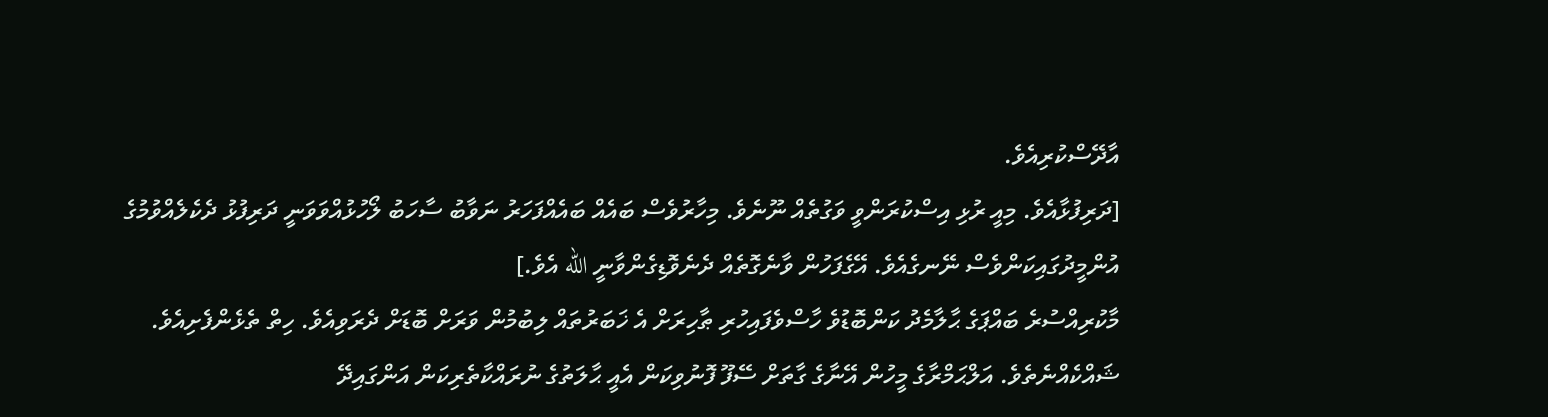އާދޭސްކުރިއެވެ.
[ދަރިފުޅާއެވެ. މިއީ ރުޅި އިސްކުރަންވީ ވަގުތެއް ނޫނެވެ. މިހާރުވެސް ބައެއް ބައެއްފަހަރު ނަވާބު ސާހަބު ލޯހުޅުއްވަވަނީ ދަރިފުޅު ދެކެލެއްވުމުގެ އުންމީދުގައިކަންވެސް ނޭނގެއެވެ. އޭގެފަހުން ވާނެގޮތެއް ދެނެވޮޑިގެންވާނީ الله އެވެ.]
މާކުރިއްސުރެ ބައްޕަގެ ޙާލާމެދު ކަންބޮޑުވެ ހާސްވެފައިހުރި ޠާހިރަށް އެ ޚަބަރުތައް ލިބުމުން ވަރަށް ބޮޑަށް ދެރަވިއެވެ. ހިތް ތެޅެންފެށިއެވެ. ޝައްކެއްނެތެވެ. އަލްޙަމްރާގެ މީހުން އޭނާގެ ގާތަށް ސޭފޫ ފޮނުވިކަން އެއީ ޙާލަތުގެ ނުރައްކާތެރިކަން އަންގައިދޭ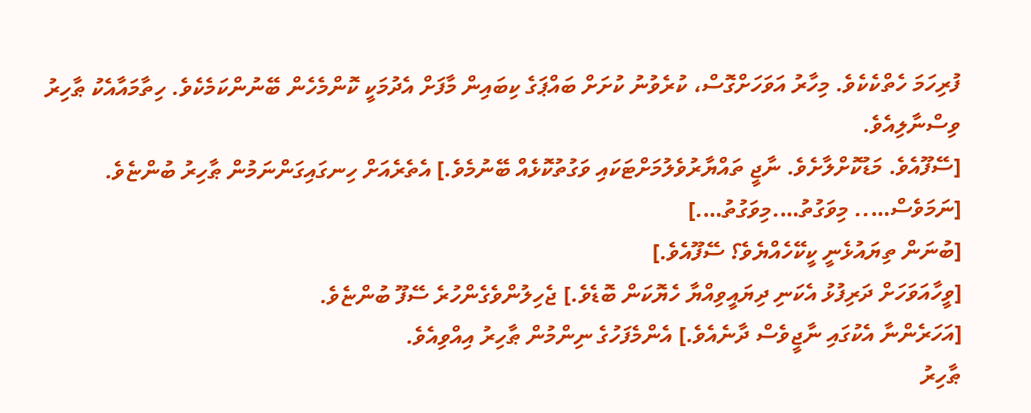ފުރިހަމަ ހެތްކެކެވެ. މިހާރު އަވަހަށްގޮސް، ކުރެވުނު ކުށަށް ބައްޕަގެ ކިބައިން މާފަށް އެދުމަކީ ކޮންމެހެން ބޭނުންކަމެކެވެ. ހިތާމައާއެކު ޠާހިރު ވިސްނާލިއެވެ.
[ސޭފޫއެވެ. މަޑުކޮށްލާށެވެ. ނާޖީ ތައްޔާރުވެލުމަށްޓަކައި ވަގުތުކޮޅެއް ބޭނުމެވެ.] އެތެރެއަށް ހިނގައިގަންނަމުން ޠާހިރު ބުންޏެވެ.
[ނަމަވެސް….. މިވަގުތު….މިވަގުތު….]
[ބުނަން ތިޔައުޅެނީ ކީކޭހެއްޔެވެ؟ ސޭފޫއެވެ.]
[ވީހާއަވަހަށް ދަރިފުޅު އެކަނި ދިޔައީވިއްޔާ ހެޔޮކަން ބޮޑެވެ.] ޖެހިލުންވެގެންހުރެ ސޭފޫ ބުންޏެވެ.
[އަހަރެންނާ އެކުގައި ނާޖީވެސް ދާނެއެވެ.] އެންމެފަހުގެ ނިންމުން ޠާހިރު އިއްވިއެވެ.
ޠާހިރު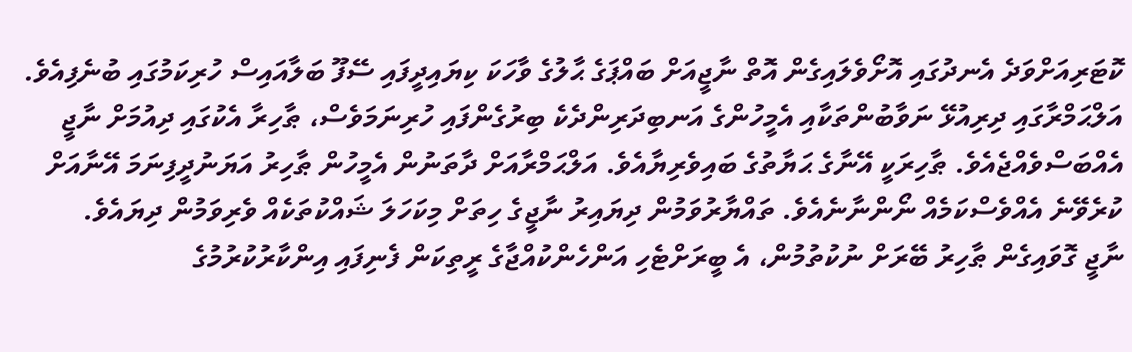ކޮޓަރިއަށްވަދެ އެނދުގައި އޮށޯވެލައިގެން އޮތް ނާޖީއަށް ބައްޕަގެ ޙާލުގެ ވާހަކަ ކިޔައިދީފައި ސޭފޫ ބަލާއައިސް ހުރިކަމުގައި ބުނެފިއެވެ.
އަލްޙަމްރާގައި ދިރިއުޅޭ ނަވާބުންތަކާއި އެމީހުންގެ އަނބިދަރިންދެކެ ބިރުގެންފައި ހުރިނަމަވެސް، ޠާހިރާ އެކުގައި ދިއުމަށް ނާޖީ އެއްބަސްވެއްޖެއެވެ. ޠާހިރަކީ އޭނާގެ ޙަޔާތުގެ ބައިވެރިޔާއެވެ. އަލްޙަމްރާއަށް ދާތަނުން އެމީހުން ޠާހިރު އަޔަނުދީފިނަމަ އޭނާއަށް ކުރެވޭނެ އެއްވެސްކަމެއް ނޯންނާނެއެވެ. ތައްޔާރުވަމުން ދިޔައިރު ނާޖީގެ ހިތަށް މިކަހަލަ ޝައްކުތަކެއް ވެރިވަމުން ދިޔައެވެ.
ނާޖީ ގޮވައިގެން ޠާހިރު ބޭރަށް ނުކުތުމުން، އެ ބީރަށްޓެހި އަންހެންކުއްޖާގެ ރީތިކަން ފެނިފައި އިންކާރުކުރުމުގެ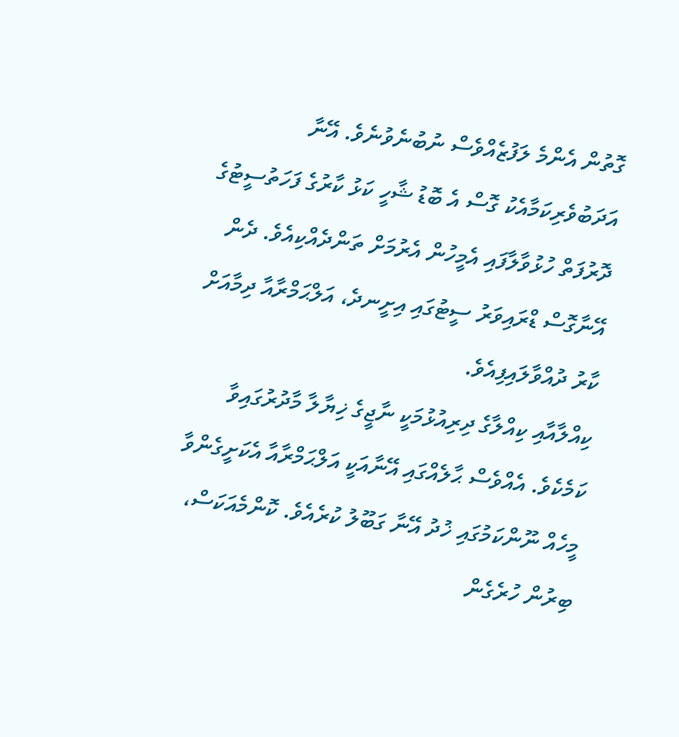ގޮތުން އެންމެ ލަފުޒެއްވެސް ނުބުނެވުނެވެ. އޭނާ އަދަބުވެރިކަމާއެކު ގޮސް އެ ބޮޑު ޝާހީ ކަޅު ކާރުގެ ފަހަތުސީޓުގެ ދޮރުފަތް ހުޅުވާލާފައި އެމީހުން އެރުމަށް ތަންދެއްކިއެވެ. ދެން އޭނާގޮސް ޑްރައިވަރު ސީޓުގައި އިށީނދެ، އަލްޙަމްރާއާ ދިމާއަށް ކާރު ދުއްވާލައިފިއެވެ.
ކިއްލާއާއި ކިއްލާގެ ދިރިއުޅުމަކީ ނާޖީގެ ޚިޔާލާ މާދުރުގައިވާ ކަމެކެވެ. އެއްވެސް ޙާލެއްގައި އޭނާއަކީ އަލްޙަމްރާއާ އެކަށީގެންވާ މީހެއް ނޫންކަމުގައި ޚުދު އޭނާ ގަބޫލު ކުރެއެވެ. ކޮންމެއަކަސް، ބިރުން ހުރެގެން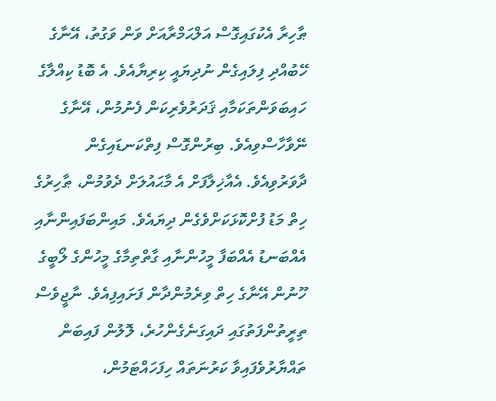ޠާހިރާ އެކުގައިގޮސް އަލްޙަމްރާއަށް ވަން ވަގުތު، އޭނާގެ ހޭބުއްދި ފިލައިގެން ނުދިޔައީ ކިރިޔާއެވެ. އެ ބޮޑު ކިއްލާގެ ހައިބަވަންތަކަމާއި ޤަދަރުވެރިކަން ފެނުމުން، އޭނާގެ ނޭވާހާސްވިއެވެ. ބިރުންގޮސް ފިތްކަނޑައިގެން ދާވަރުވިއެވެ. އެއާޚިލާފަށް އެ މާޙައުލަށް ދެވުމުން، ޠާހިރުގެ ހިތް މަޑު ފުށްކޮޅަކަށްވެގެން ދިޔައެވެ. މައިންބަފައިންނާއި އެއްބަނޑު އެއްބަފާ މީހުންނާއި ގާތްތިމާގެ މީހުންގެ ލޯބީގެ ހޫނުން އޭނާގެ ހިތް ވިރެމުންދާން ފަށައިފިއެވެ. ނާޖީވެސް ތިރީތުންފަތުގައި ދައިގަނެގެންހުރެ، ލޮލުން ފައިބަން ތައްޔާރުވެފައިވާ ކަރުނަތައް ހިފަހައްޓަމުން،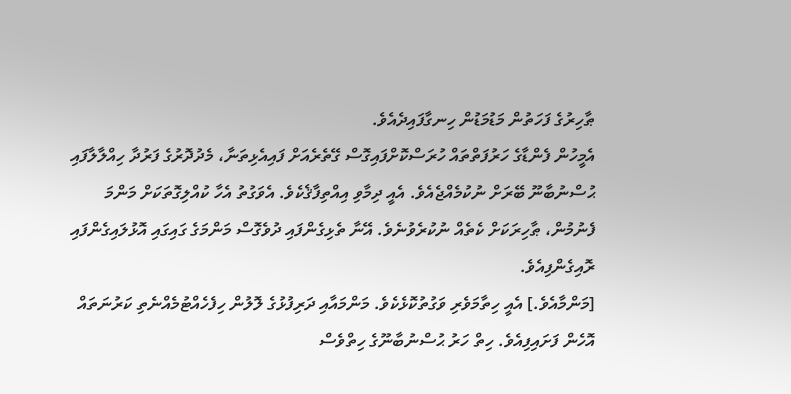ޠާހިރުގެ ފަހަތުން މަޑުމަޑުން ހިނގާފައިދެއެވެ.
އެމީހުން ފެންޑާގެ ހަރުފަތްތައް ހުރަސްކޮށްފައިގޮސް ގޭތެރެއަށް ފައިއެޅިތަނާ، މެދުދޮރުގެ ފަރުދާ ހިއްލާލާފައި ޙުސްނުބާނޫ ބޭރަށް ނުކުމެއްޖެއެވެ. އެއީ ދިމާވި އިއްތިފާޤެކެވެ. އެވަގުތު އެހާ ކުއްލިގޮތަކަށް މަންމަ ފެނުމުން، ޠާހިރަކަށް ކެތެއް ނުކުރެވުނެވެ. އޭނާ ތެޅިގެންފައި ދުވެގޮސް މަންމަގެ ގައިގައި އޮޅުލައިގެންފައި ރޮއިގެންފިއެވެ.
[މަންމާއެވެ.] އެއީ ހިތާމަވެރި ވަގުތުކޮޅެކެވެ. މަންމައާއި ދަރިފުޅުގެ ލޮލުން ހިފެހެއްޓުމެއްނެތި ކަރުނަތައް އޮހެން ފަށައިފިއެވެ. ހިތް ހަރު ޙުސްނުބާނޫގެ ހިތްވެސް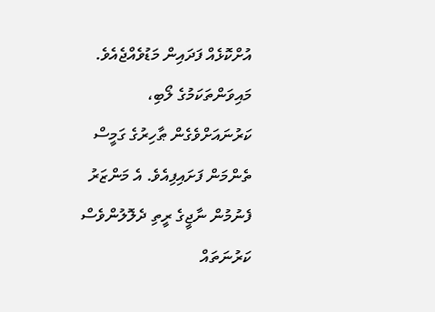އުށްކޮޅެއް ފަދައިން މަޑުވެއްޖެއެވެ. މައިވަންތަކަމުގެ ލޯބި، ކަރުނައަށްވެގެން ޠާހިރުގެ ގަމީސް ތެންމަން ފަށައިފިއެވެ. އެ މަންޒަރު ފެނުމުން ނާޖީގެ ރީތި ދެލޮލުންވެސް ކަރުނަތައް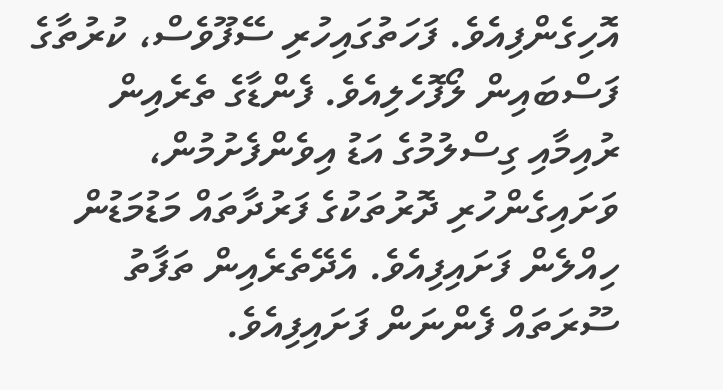އޮހިގެންފިއެވެ. ފަހަތުގައިހުރި ސޭފޫވެސް، ކުރުތާގެ ފަސްބައިން ލޯފޮހެލިއެވެ. ފެންޑާގެ ތެރެއިން ރުއިމާއި ގިސްލުމުގެ އަޑު އިވެންފެށުމުން، ވަށައިގެންހުރި ދޮރުތަކުގެ ފަރުދާތައް މަޑުމަޑުން ހިއްލެން ފަށައިފިއެވެ. އެދޭތެރެއިން ތަފާތު ސޫރަތައް ފެންނަން ފަށައިފިއެވެ.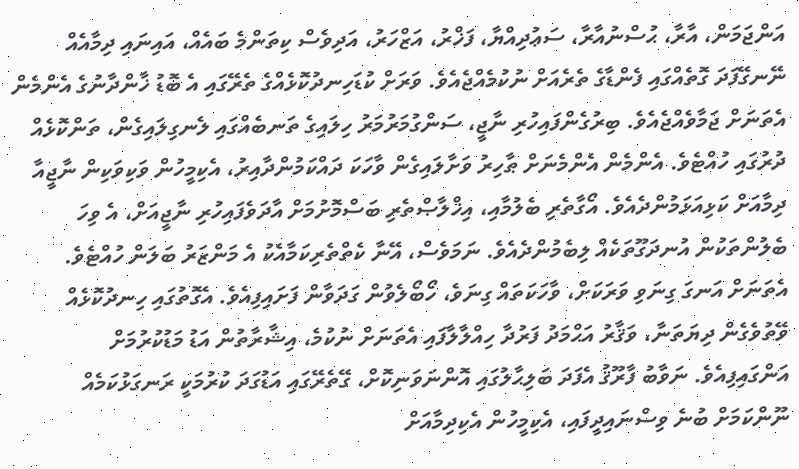އަންޖަމަން، އާރާ، ޙުސްނުއާރާ، ސަޢުދިއްޔާ، ފަޚްރު، އަޒްހަރު، އަދިވެސް ކިތަންމެ ބައެއް، އައިނައި ދިމާއެއް ނޭނގޭފަދަ ގޮތެއްގައި ފެންޑާގެ ތެރެއަށް ނުކުމެއްޖެއެވެ. ވަރަށް ކުޑަހިނދުކޮޅެއްގެ ތެރޭގައި އެ ބޮޑު ޚާންދާނުގެ އެންމެން އެތަނަށް ޖަމާވެއްޖެއެވެ. ބިރުގެންފައިހުރި ނާޖީ، ސަންގުމަރުމަރު ހިލައިގެ ތަނބެއްގައި ލެނގިލައިގެން، ތަންކޮޅެއް ދުރުގައި ހުއްޓެވެ. އެންމެން އެންމެނަށް ޠާހިރު ވަށާލައިގެން ވާހަކަ ދައްކަމުންދާއިރު، އެކިމީހުން ވަކިވަކިން ނާޖީއާ ދިމާއަށް ކަޅިއަޅަމުންދެއެވެ. އޯގާތެރި ބެލުމާއި، އިޚްލާޞްތެރި ބަސްމޮށުމަށް އާދަވެފައިހުރި ނާޖީއަށް، އެ ވިހަ ބެލުންތަކުން އުނދަގޫތަކެއް ލިބެމުންދެއެވެ. ނަމަވެސް، އޭނާ ކެތްތެރިކަމާއެކު އެ މަންޒަރު ބަލަން ހުއްޓެވެ.
އެތަނަށް އަނގަ ގިނަވި ވަރަކަށް، ވާހަކަތައް ގިނަވެ، ހޯބޯލެވުން ގަދަވާން ފަށައިފިއެވެ. އެގޮތުގައި ހިނދުކޮޅެއް ވޭތުވެގެން ދިޔަތަނާ، ވަޤާރު އަޙްމަދު ފަރުދާ ހިއްލާލާފައި އެތަނަށް ނުކުމެ، އިޝާރާތުން އަޑު މަޑުކުރުމަށް އަންގައިފިއެވެ. ނަވާބު ފާރޫޤު އެފަދަ ބަލިޙާލުގައި އޮންނަވަނިކޮށް، ގޭތެރޭގައި އަޑުގަދަ ކުރުމަކީ ރަނގަޅުކަމެއް ނޫންކަމަށް ބުނެ ވިސްނައިދީފައި، އެކިމީހުން އެކިދިމާއަށް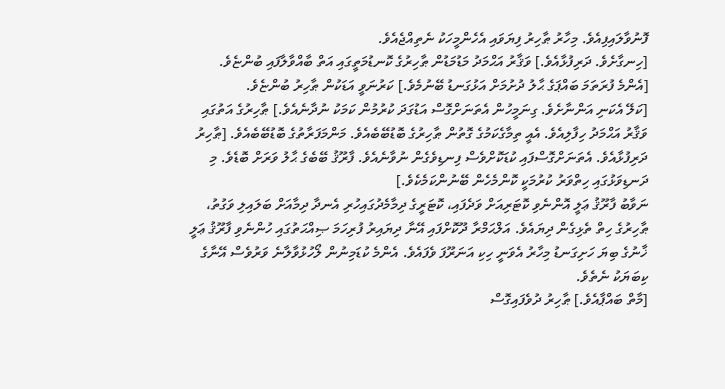ފޮނުވާލައިފިއެވެ. މިހާރު ޠާހިރު ފިޔަވައި އެހެންމީހަކު ނެތިއްޖެއެވެ.
[ހިނގާށެވެ. ދަރިފުޅާއެވެ.] ވަޤާރު އަޙްމަދު މަޑުމަޑުން ޠާހިރުގެ ކޮނޑުމަތީގައި އަތް ބާއްވާލާފައި ބުންޏެވެ.
[އެންމެ ފުރަތަމަ ބައްޕަގެ ޙާލު ދުށުމަށް އަޅުގަނޑު ބޭނުމެވެ.] ކަރުނަވީ އަޑަކުން ޠާހިރު ބުންޏެވެ.
[ކަލޭ އެކަނި އަންނާށެވެ. ގިނަމީހުން އެތަނަށްގޮސް އަޑުގަދަ ކުރުމުން ކަމަކު ނުދާނެއެވެ.] ޠާހިރުގެ އަތުގައި ވަޤާރު އަޙްމަދު ހިފާލިއެވެ. އެއީ ތިމާގެކަމުގެ ގޮތުން ޠާހިރުގެ ބޮޑުބޭބެއެވެ. މަންމަފަރާތުގެ ބޮޑުބޭބެއެވެ. [ޠާހިރު ދަރިފުޅާއެވެ. އެތަނަށްގޮސްފައި ކުޑަކޮށްވެސް ފިނޑިވެގެން ނުވާނެއެވެ. ފާރޫޤު ބޭބެގެ ޙާލު ވަރަށް ބޮޑެވެ. މި ދަނޑިވަޅުގައި ހިތްވަރު ކުރުމަކީ ކޮންމެހެން ބޭނުންކަމެކެވެ.]
ނަވާބު ފާރޫޤު ޢަލީ އޮންނެވި ކޮޓަރިއަށް ވަދެފައި، ކޮޓަރީގެ ދިމާމެދުގައިހުރި އެނދާ ދިމާއަށް ބަލައިލި ވަގުތު، ޠާހިރުގެ ހިތް ތެޅިގެން ދިޔައެވެ. އަލްޙަމްރާ ދޫކޮށްފައި އޭނާ ދިޔައިރު ފުރިހަމަ ޞިއްޙަތުގައި ހުންނެވި ފާރޫޤު ޢަލީ ޚާނުގެ ބިޔަ ހަށިގަނޑު މިހާރު އެވަނީ ހިކި އަނަރޫފަ ވެފައެވެ. އެންމެ ކުޑަމިނުން ލޯހުޅުވާލާނެ ވަރުވެސް އޭނާގެ ކިބަޔަކު ނެތެވެ.
[މާތް ބައްޕާއެވެ.] ޠާހިރު ދުވެފައިގޮސް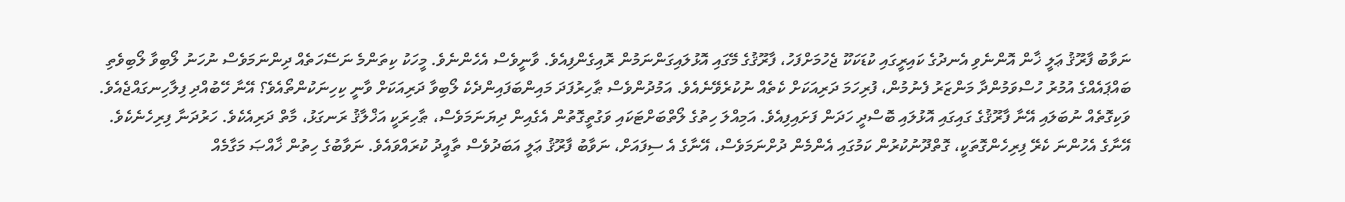ނަވާބު ފާރޫޤު ޢަލީ ޚާން އޮންނެވި އެނދުގެ ކައިރީގައި ކުޑަކަކޫ ޖެހުމަށްފަހު، ފާރޫޤުގެ މޭގައި އޮޅުލައިގަންނަމުން ރޮއިގެންފިއެވެ. ވާނީވެސް އެހެންނެވެ. މީހަކު ކިތަންމެ ނަސޭހަތެއް ދިންނަމަވެސް ނުހަނު ލޯބިވާ ލޯބިވެތި ބައްޕައެއްގެ އުމުރު ހުސްވަމުންދާ މަންޒަރު ފެނުމުން، ފުރިހަމަ ދަރިއަކަށް ކެތެއް ނުކުރެވޭނެއެވެ. އަމުދުންވެސް ޠާހިރުފަދަ މައިންބަފައިންދެކެ ލޯބިވާ ދަރިއަކަށް ވާނީ ކިހިނަކުންތޯއެވެ؟ އޭނާ ހޭބުއްދި ފިލާހިނގައްޖެއެވެ. ވަކިގޮތެއް ނުބަލައި އޭނާ ފާރޫޤުގެ ގައިގައި އޮޅުލައި ބޮސްދީ ހަދަން ފަށައިފިއެވެ. އަމިއްލަ ހިތުގެ ލޯތްބަށްޓަކައި ވަގުތީގޮތުން އެގެއިން ދިޔަނަމަވެސް، ޠާހިރަކީ އަޚްލާޤު ރަނގަޅު، މާތް ދަރިއެކެވެ. ހަރުދަނާ ފިރިހެނެކެވެ. އޭނާގެ އެހުންނަ ކެރޭ ފިރިހެންގޮތަކީ، ގޮތްދޫނުކުރުން ކަމުގައި އެންމެން ދުށްނަމަވެސް، އޭނާގެ އެ ސިފައަށް، ނަވާބު ފާރޫޤު ޢަލީ އަބަދުވެސް ތާއީދު ކުރައްވައެވެ. ނަވާބުގެ ހިތުން ޚާއްޞަ މަގާމެއް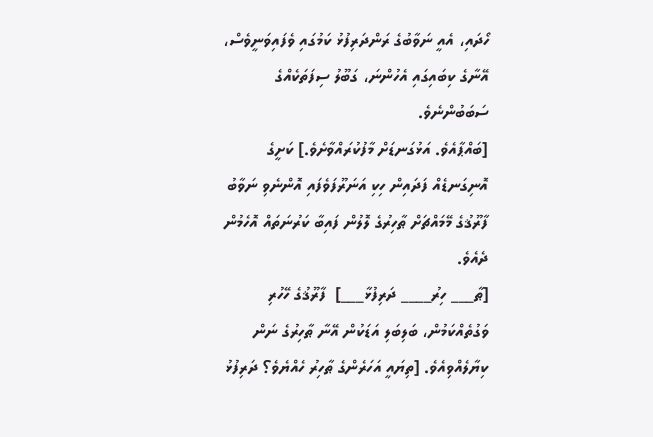ހޯދައި، އެއީ ނަވާބުގެ ރަންދަރިފުޅު ކަމުގައި ވެފައިވަނީވެސް، އޭނާގެ ކިބައިގައި އެހުންނަ، ގަބޫލު ސިފަތަކެއްގެ ސަބަބުންނެވެ.
[ބައްޕާއެވެ. އަޅުގަނޑަށް މާފުކުރައްވާށެވެ.] ކަށީގެ އޮނިގަނޑެއް ފަދައިން ހިކި އަނަރޫފަވެފައި އޮންނެވި ނަވާބު ފާރޫޤުގެ މޭމައްޗަށް ޠާހިރުގެ ލޮލުން ފައިބާ ކަރުނަތައް އޮހެމުން ދެއެވެ.
[ޠާ___ ހިރު____ ދަރިފުޅާ___]  ފާރޫޤުގެ ހޭހުރި ވަގުތެއްކަމުން، ބަލިބަލި އަޑަކުން އޭނާ ޠާހިރުގެ ނަން ކިޔާލެއްވިއެވެ. [ތިޔައީ އަހަރެންގެ ޠާހިރު ހެއްޔެވެ؟ ދަރިފުޅު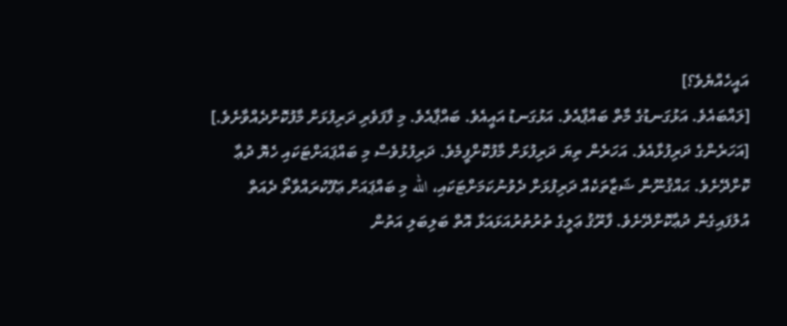އައީހެއްޔެވެ؟]
[ލައްބައެވެ. އަޅުގަނޑުގެ މާތް ބައްޕާއެވެ. އަޅުގަނޑު އައީއެވެ. ބައްޕާއެވެ. މި ފާފަވެރި ދަރިފުޅަށް މާފުކޮށްދެއްވާށެވެ.]
[އަހަރެންގެ ދަރިފުޅާއެވެ. އަހަރެން ތިޔަ ދަރިފުޅަށް މާފުކޮށްފީމެވެ. ދަރިފުޅުވެސް މި ބައްޕައަށްޓަކައި ހެޔޮ ދުޢާ ކޮށްދޭށެވެ. ޙައްޤުނޫން ޝަޒާތަކެއް ދަރިފުޅަށް ދެވުނުކަމަށްޓަކައި، الله މި ބައްޕައަށް ޢަފޫކުރައްވާތޯ ދެއަތް އުލުފައިގެން ދުޢާކޮށްދޭށެވެ. ފާރޫޤު ޢަލީގެ ތުރުތުރުއަޅައަޅާ އޮތް ބަލިބަލި އަތުން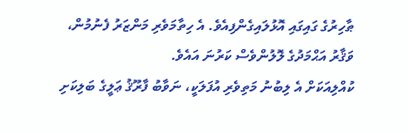ޠާހިރުގެ ގައިގައި އޮޅުލައިގެންފިއެވެ. އެ ހިތާމަވެރި މަންޒަރު ފެނުމުން، ވަޤާރު އަޙްމަދުގެ ލޮލުންވެސް ކަރުނަ އައެވެ.
ކުއްލިއަކަށް އެ ލިބުނު މަތިވެރި އުފަލަކީ، ނަވާބު ފާރޫޤު ޢަލީގެ ބަލިކަށި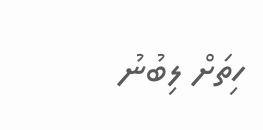ހިތަށް ލިބުނު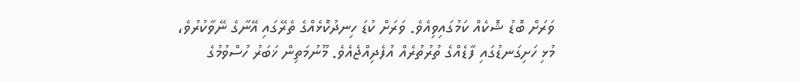ވަރަށް ބޮޑު ޝޮކެއް ކަމުގައިވިއެވެ. ވަރަށް ކުޑަ ހިނދުކޮޅެއްގެ ތެރޭގައި އޭނާގެ ނޭވާކުރުވެ، މުޅި ހަށިގަނޑުގައި ފާޑެއްގެ ތުރުތުރެއް އުފެދިއްޖެއެވެ. މޫނުމަތިން ޚަބަރު ހުސްވުމުގެ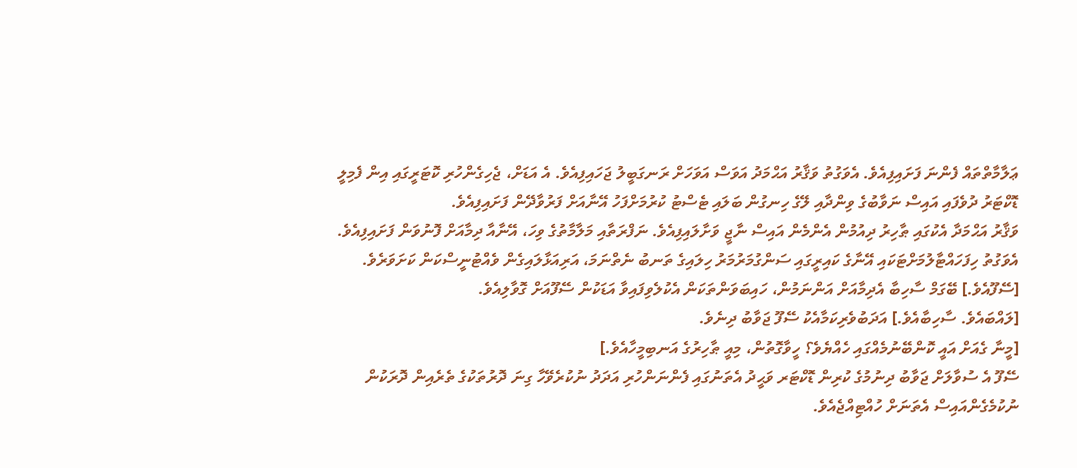ޢަލާމާތްތައް ފެންނަ ފަށައިފިއެވެ. އެވަގުތު ވަޤާރު އަޙްމަދު އަވަސް އަވަހަށް ރަނގަބީލު ޖަހައިފިއެވެ. އެ އަޑަށް، ޖެހިގެންހުރި ކޮޓަރީގައި އިން ފެމިލީ ޑޮކްޓަރު ދުވެފައި އައިސް ނަވާބުގެ ވިންދާއި ލޭގެ ހިނގުން ބަލައި ޓެސްޓު ކުރުމަށްފަހު އޭނާއަށް ފަރުވާދޭން ފަށައިފިއެވެ.
ވަޤާރު އަޙްމަދާ އެކުގައި ޠާހިރު ދިއުމުން އެންމެން އައިސް ނާޖީ ވަށާލައިފިއެވެ. ނަފްރަތާއި މަލާމާތުގެ ވިހަ، އޭނާއާ ދިމާއަށް ފޮނުވަން ފަށައިފިއެވެ. އެވަގުތު ހިފަހައްޓާލުމަށްޓަކައި އޭނާގެ ކައިރީގައި ސަންގުމަރުމަރު ހިލައިގެ ތަނބު ނެތްނަމަ، އަރިއަޅާލައިގެން ވެއްޓުނީސްކަން ކަށަވަރެވެ.
[ސޭފޫއެވެ.] ބޭގަމް ސާހިބާ އެދިމާއަށް އަންނަމުން، ހައިބަވަންތަކަން އެކުލެވިފައިވާ އަޑަކުން ސޭފޫއަށް ގޮވާލިއެވެ.
[ލައްބައެވެ. ސާހިބާއެވެ.] އަދަބުވެރިކަމާއެކު ސޭފޫ ޖަވާބު ދިނެވެ.
[މީނާ ގެއަށް އައީ ކޮންބޭނުމެއްގައި ހެއްޔެވެ؟ ހީވާގޮތުން، މިއީ ޠާހިރުގެ އަނބިމީހާއެވެ.]
ސޭފޫ އެ ސުވާލަށް ޖަވާބު ދިނުމުގެ ކުރިން ޑޮކްޓަރ ވަޙީދު އެތަނުގައި ފެންނަންހުރި އަދަދު ނުކުރެވޭހާ ގިނަ ދޮރުތަކުގެ ތެރެއިން ދޮރަކުން ނުކުމެގެންއައިސް އެތަނަށް ހުއްޓިއްޖެއެވެ.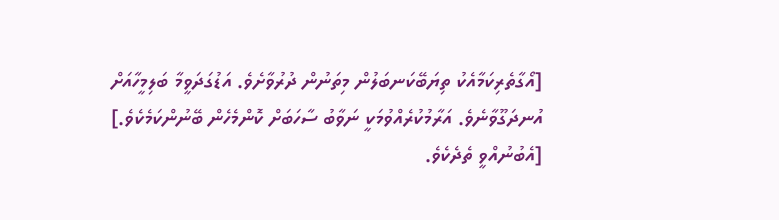[އޯގާތެރިކަމާއެކު ތިޔަބޭކަނބަލުން މިތަނުން ދުރުވާށެވެ. އަޑުގަދަވީމާ ބަލިމީހާއަށް އުނދަގޫވާނެވެ. އަރާމުކުރެއްވުމަކީ ނަވާބު ސާހަބަށް ކޮންމެހެން ބޭނުންކަމެކެވެ.]
[އެބުނުއްވީ ތެދެކެވެ.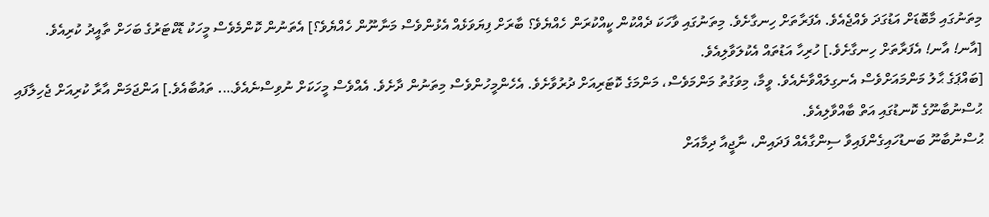މިތަނުގައި މާބޮޑަށް އަޑުގަދަ ވެއްޖެއެވެ. އެފަރާތަށް ހިނގާށެވެ. މިތަނުގައި ވާހަކަ ދެއްކުން ކީއްކުރަން ހެއްޔެވެ؟ ބާރަށް ފިޔަވަޅެއް އެޅުންވެސް މަނާނޫން ހެއްޔެވެ؟] އެތަނުން ކޮންމެވެސް މީހަކު ޑޮކްޓަރުގެ ބަހަށް ތާއީދު ކުރިއެވެ.
[އާނ! އާނ! އެފަރާތަށް ހިނގާށެވެ.] ހުރިހާ އަޑުތައް އެކުލަވާލިއެވެ.
[ބައްޕަގެ ޙާލު މަންމައަށްވެސް އެނގިލައްވާނެއެވެ. ވީމާ، މިވަގުތު މަންމަވެސް، މަންމަގެ ކޮޓަރިއަށް ދުރުވާށެވެ. އެހެންމީހުންވެސް މިތަނުން ދާށެވެ. އެއްވެސް މީހަކަށް ނުވިސްނެއެވެ…. ތައުބާއެވެ.] އަންޖަމަން އާރާ ކުރިއަށް ޖެހިލާފައި ޙުސްނުބާނޫގެ ކޮނޑުގައި އަތް ބާއްވާލިއެވެ.
ޙުސްނުބާނޫ ބަނޑުހައިގެންފައިވާ ސިންގާއެއް ފަދައިން، ނާޖީއާ ދިމާއަށް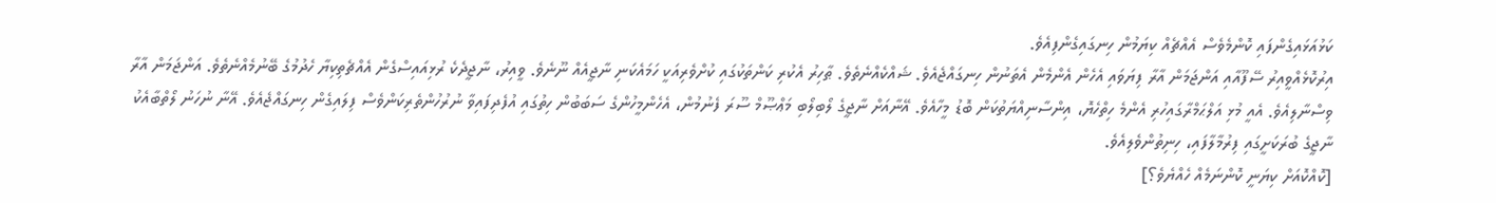ކަޅުއަޅައިގެންފައި ކޮންމެވެސް އެއްޗެއް ކިޔަމުން ހިނގައިގެންފިއެވެ.
އިރުކޮޅެއްވީއިރު ސޭފޫއާއި އަންޖަމަން އާރާ ފިޔަވައި އެހެން އެންމެން އެތަނުން ހިނގައްޖެއެވެ. ޝައްކެއްނެތެވެ. ޠާހިރު އެކުރި ކަންތަކުގައި ކުށްވެރިއަކީ ހަމައެކަނި ނާޖީއެއް ނޫނެވެ. ވީއިރު، ނާޖީދެކެ ރުޅިއައިސްގެން އެއްޗެތިކިޔާ ހެދުމުގެ ބޭނުމެއްނެތެވެ. އަންޖަމަން އާރާ ވިސްނާލިއެވެ. އެއީ މުޅި އަލްޙަމްރާގައިހުރި އެންމެ ހިތްހެޔޮ، އިންސާނިއްޔަތުކަން ބޮޑު މީހާއެވެ. އޭނާއަށް ނާޖީގެ ލޯބިލޯބި މަޢްޞޫމް ސޫރަ ފެނުމުން، އެހެންމީހުންގެ ސަބަބުން ހިތުގައި އުފެދިފައިވާ ނުރުހުންތެރިކަންވެސް ފިލައިގެން ހިނގައްޖެއެވެ. އޭނާ ނުހަނު ލޯތްބާއެކު ނާޖީގެ ބުރަކަށީގައި ފިރުމާލާފައި، ހިނިތުންވެލިއެވެ.
[ކޮއްކޮއަށް ކިޔަނީ ކޮންނަމެއް ހެއްޔެވެ؟]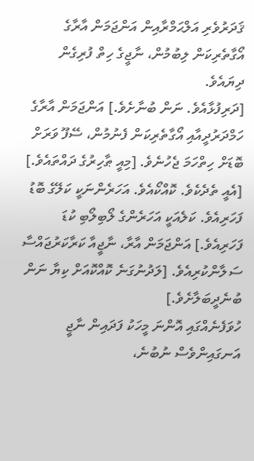ޤަދަރުވެރި އަލްޙަމްރާއިން އަންޖަމަން އާރާގެ އޯގާތެރިކަން ލިބުމުން، ނާޖީގެ ހިތް ފުރިގެން ދިޔައެވެ.
[ދަރިފުޅާއެވެ. ނަން ބުނާށެވެ.] އަންޖަމަން އާރާގެ ހަމްދަރުދީއާއި އޯގާތެރިކަން ފެނުމުން، ސޭފޫ ވަރަށް ބޮޑަށް ހިތްހަމަ ޖެހުނެވެ. [މިއީ ޠާހިރުގެ ދައްތައެވެ.]
[އެއީ ތެދެކެވެ. ކޮއްކޯއެވެ. އަހަރެންނަކީ ކަލޭގެ ބޮޑު ފަހަރިއެވެ. ކަލެއަކީ އަހަރެންގެ ލޯބިލޯބި ކުޑަ ފަހަރިއެވެ.] އަންޖަމަން އާރާ، ނާޖީއާ ކަރާކަރުޖައްސާ ސަލާންކުރިއެވެ. [ލަދުނުގަނެ ކޮއްކޮއަށް ކިޔާ ނަން ބުނެދީބަލާށެވެ.]
ހުވަފެނެއްގައި އޮންނަ މީހަކު ފަދައިން ނާޖީ އަނގައިންވެސް ނުބުނެ،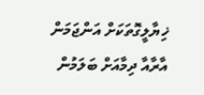ޚިޔާލީގޮތަކަށް އަންޖަމަން އާރާއާ ދިމާއަށް ބަލަމުން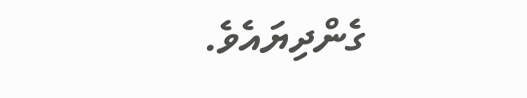ގެންދިޔައެވެ.